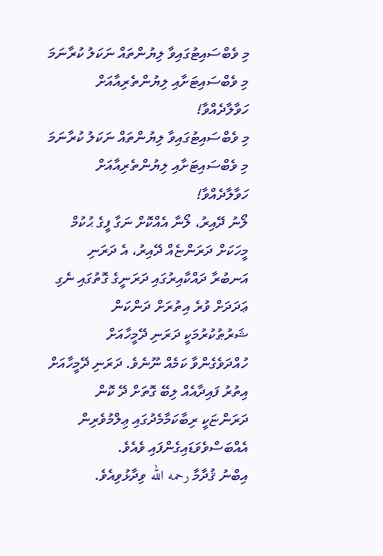މި ވެބްސައިޓުގައިވާ ލިޔުންތައް ނަކަލު ކުރާނަމަ މި ވެބްސައިޓަށާއި ލިޔުންތެރިއާއަށް ހަވާލާދެއްވާ!
މި ވެބްސައިޓުގައިވާ ލިޔުންތައް ނަކަލު ކުރާނަމަ މި ވެބްސައިޓަށާއި ލިޔުންތެރިއާއަށް ހަވާލާދެއްވާ!
ލޯނު ދޭއިރު، ލޯނާ އެއްކޮށް ނަގާ ފީގެ ޙުކުމް
މީހަކަށް ދަރަންޏެއް ދޭއިރު، އެ ދަރަނި އަނބުރާ ދައްކާއިރުގައި ދަރަނީގެ ގޮތުގައި ނެގި ޢަދަދަށް ވުރެ އިތުރަށް ދަންކަން ޝަރުޠުކުރުމަކީ ދަރަނި ދޭމީހާއަށް ހުއްދަވެގެންވާ ކަމެއް ނޫނެވެ. ދަރަނި ދޭމީހާއަށް އިތުރު ފައިދާއެއް ލިބޭ ގޮތަށް ދޭ ކޮން ދަރަންޏަކީ ރިބާކަމާމެދުގައި ޢިލްމުވެރިން އެއްބަސްވެވަޑައިގެންފައި ވެއެވެ.
އިބްނު ޤުދާމާ رحمه الله ވިދާޅުވިއެވެ.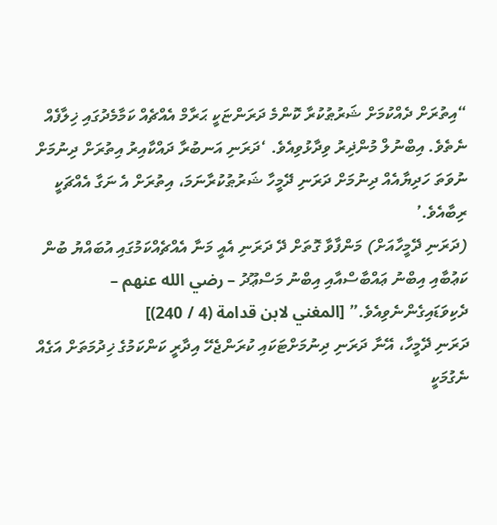“އިތުރަށް ދެއްކުމަށް ޝަރުޠުކުރާ ކޮންމެ ދަރަންޏަކީ ޙަރާމް އެއްޗެއް ކަމާމެދުގައި ޚިލާފެއް ނެތެވެ. އިބްނުލް މުންޛިރު ވިދާޅުވިއެވެ. ‘ދަރަނި އަނބުރާ ދައްކާއިރު އިތުރަށް ދިނުމަށް ނުވަތަ ހަދިޔާއެއް ދިނުމަށް ދަރަނި ދޭމީހާ ޝަރުޠުކުރާނަމަ، އިތުރަށް އެ ނަގާ އެއްޗަކީ ރިބާއެވެ.’
(ދަރަނި ދޭމީހާއަށް) މަންފާވާ ގޮތަށް ދޭ ދަރަނި އެއީ މަނާ އެއްޗެއްކަމުގައި އުބައްޔު ބުން ކަޢުބާއި އިބްނު ޢައްބާސްއާއި އިބްނު މަސްޢޫދު – رضي الله عنهم – ދެކިވަޑައިގެންނެވިއެވެ.” [المغني لابن قدامة (4 / 240)]
ދަރަނި ދޭމީހާ، އޭނާ ދަރަނި ދިނުމަށްޓަކައި ކުރަންޖެހޭ އިދާރީ ކަންކަމުގެ ޚިދުމަތަށް އަގެއް ނެގުމަކީ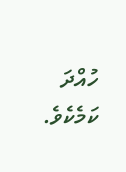ހުއްދަ ކަމެކެވެ.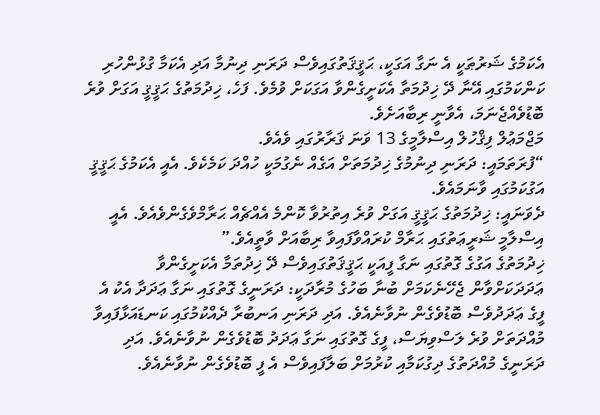އެކަމުގެ ޝަރުޠަކީ އެ ނަގާ އަގަކީ، ޙަޤީޤަތުގައިވެސް ދަރަނި ދިނުމާ އަދި އެކަމާ ގުޅުންހުރި ކަންކަމުގައި އޭނާ ދޭ ޚިދުމަތާ އެކަށީގެންވާ އަގަކަށް ވުމެވެ. ފަހެ، ޚިދުމަތުގެ ޙަޤީޤީ އަގަށް ވުރެ ބޮޑުވެއްޖެނަމަ، އެވާނީ ރިބާއަށެވެ.
މަޖްމަޢުލް ފިޤްހުލް އިސްލާމީގެ 13 ވަނަ ޤަރާރުގައި ވެއެވެ.
“ފުރަތަމައީ: ދަރަނި ދިނުމުގެ ޚިދުމަތަށް އަގެއް ނެގުމަކީ ހުއްދަ ކަމެކެވެ. އެއީ އެކަމުގެ ޙަޤީޤީ އަގުކަމުގައި ވާނަމައެވެ.
ދެވަނައީ: ޚިދުމަތުގެ ޙަޤީޤީ އަގަށް ވުރެ އިތުރުވާ ކޮންމެ އެއްޗެއް ޙަރާމްވެގެންވެއެވެ. އެއީ އިސްލާމީ ޝަރީޢަތުގައި ޙަރާމް ކުރައްވާފައިވާ ރިބާއަށް ވާތީއެވެ.”
ޚިދުމަތުގެ އަގުގެ ގޮތުގައި ނަގާ ފީއަކީ ޙަޤީޤަތުގައިވެސް ދޭ ޚިދުތަމާ އެކަށީގެންވާ ޢަދަދަކަށްވާން ޖެހޭނެކަމަށް ބުނާ ބަހުގެ މުރާދަކީ: ދަރަނީގެ ގޮތުގައި ނަގާ ޢަދަދާ އެކު އެ ފީގެ ޢަދަދުވެސް ބޮޑުވެގެން ނުވާނެއެވެ. އަދި ދަރަނި އަނބުރާ ދެއްކުމުގައި ކަނޑައަޅާފައިވާ މުއްދަތަށް ވުރެ ލަސްވިޔަސް، ފީގެ ގޮތުގައި ނަގާ ޢަދަދު ބޮޑުވެގެން ނުވާނެއެވެ. އަދި ދަރަނީގެ މުއްދަތުގެ ދިގުކަމާއި ކުރުމަށް ބަލާފައިވެސް އެ ފީ ބޮޑުވެގެން ނުވާނެއެވެ.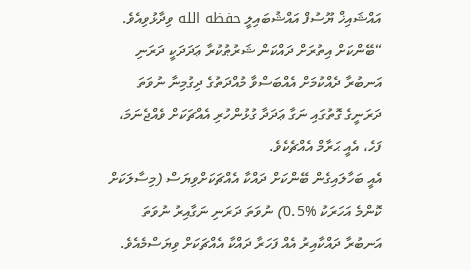އައްޝައިޚް ޔޫސުފް އައްޝުބައިލީ حفظه الله ވިދާޅުވިއެވެ.
“ބޭންކަށް އިތުރަށް ދައްކަން ޝަރުޠުކުރާ ޢަދަދަކީ ދަރަނި އަނބުރާ ދެއްކުމަށް އެއްބަސްވާ މުއްދަތުގެ ދިގުމިނާ ނުވަތަ ދަރަނީގެ ގޮތުގައި ނަގާ ޢަދަދާ ގުޅުންހުރި އެއްޗަކަށް ވެއްޖެނަމަ، ފަހެ، އެއީ ޙަރާމް އެއްޗެކެވެ.
އެއީ ބަހާލައިގެން ބޭންކަށް ދައްކާ އެއްޗަކަށްވިޔަސް (މިސާލަކަށް ކޮންމެ އަހަރަކު %0.5) ނުވަތަ ދަރަނި ނަގާއިރު ނުވަތަ އަނބުރާ ދައްކާއިރު އެއް ފަހަރާ ދައްކާ އެއްޗަކަށް ވިޔަސްމެއެވެ.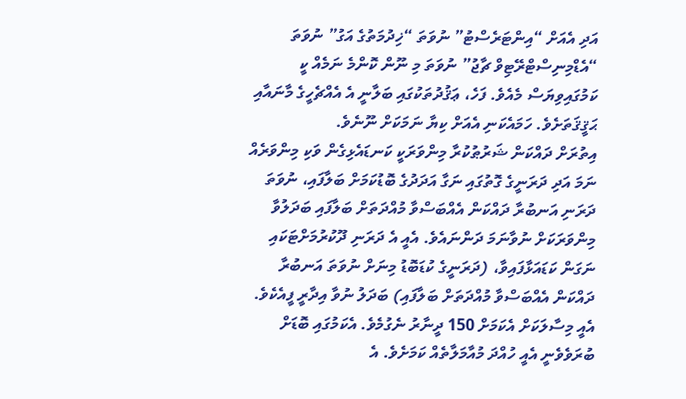އަދި އެއަށް “އިންޓަރެސްޓު” ނުވަތަ “ޚިދުމަތުގެ އަގު” ނުވަތަ “އެޑްމިނިސްޓްރޭޓިވް ޗާޖު” ނުވަތަ މި ނޫން ކޮންމެ ނަމެއް ކީ ކަމުގައިވިޔަސް މެއެވެ. ފަހެ، ޢަޤުދުތަކުގައި ބަލާނީ އެ އެއްޗެހީގެ މާނައާއި ޙަޤީޤަތަށެވެ. ހަމައެކަނި އެއަށް ކިޔާ ނަމަކަށް ނޫނެވެ.
އިތުރަށް ދައްކަން ޝަރުޠުކުރާ މިންވަރަކީ ކަނޑައެޅިގެން ވަކި މިންވަރެއް ނަމަ އަދި ދަރަނީގެ ގޮތުގައި ނަގާ އަދަދުގެ ބޮޑުކަމަށް ބަލާފައި، ނުވަތަ ދަރަނި އަނބުރާ ދައްކަން އެއްބަސްވާ މުއްދަތަށް ބަލާފައި ބަދަލުވާ މިންވަރަކަށް ނުވާނަމަ ދަންނައެވެ. އެއީ އެ ދަރަނި ދޫކުރުމަށްޓަކައި ނަގަން ކަޑައަޅާފައިވާ، (ދަރަނީގެ ކުޑަބޮޑު މިނަށް ނުވަތަ އަނބުރާ ދައްކަން އެއްބަސްވާ މުއްދަތަށް ބަލާފައި) ބަދަލު ނުވާ އިދާރީ ފީއެކެވެ. އެއީ މިސާލަކަށް އެކަމަށް 150 ދީނާރު ނެގުމެވެ. އެކަމުގައި ބޮޑަށް ބުރަވެވެނީ އެއީ ހުއްދަ މުއާމަލާތެއް ކަމަށެވެ. އެ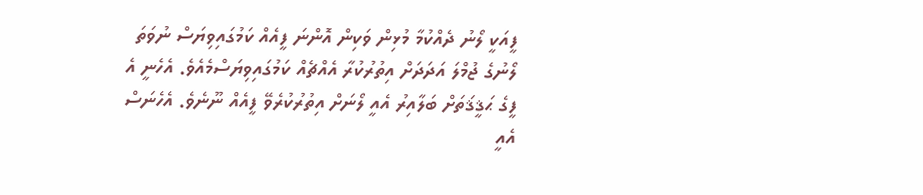ފީއަކީ ލޯނު ދެއްކުމާ މުޅިން ވަކިން އޮންނަ ފީއެއް ކަމުގައިވިޔަސް ނުވަތަ ލޯނުގެ ޖުމްލަ އަދަދަށް އިތުރުކުރާ އެއްޗެއް ކަމުގައިވިޔަސްމެއެވެ. އެހެނީ އެ ފީގެ ޙަޤީޤަތަށް ބަލާއިރު އެއީ ލޯނަށް އިތުރުކުރެވޭ ފީއެއް ނޫނެވެ. އެހެނަސް އެއީ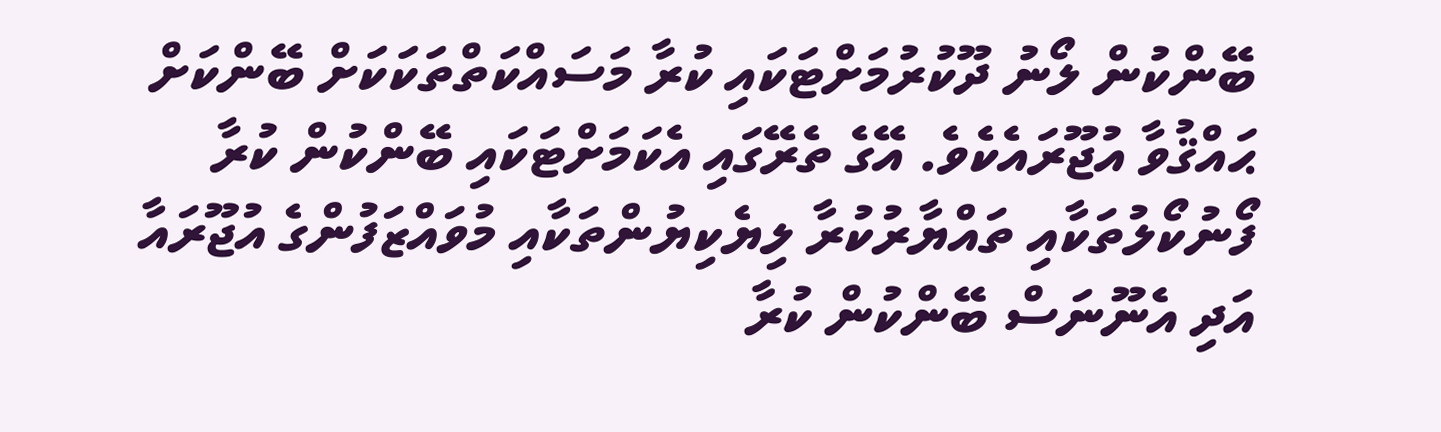ބޭންކުން ލޯނު ދޫކުރުމަށްޓަކައި ކުރާ މަސައްކަތްތަކަކަށް ބޭންކަށް ޙައްޤުވާ އުޖޫރައެކެވެ. އޭގެ ތެރޭގައި އެކަމަށްޓަކައި ބޭންކުން ކުރާ ފޯނުކޯލުތަކާއި ތައްޔާރުކުރާ ލިޔެކިޔުންތަކާއި މުވައްޒަފުންގެ އުޖޫރައާ އަދި އެނޫނަސް ބޭންކުން ކުރާ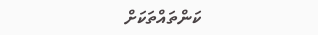ކަންތައްތަކަށް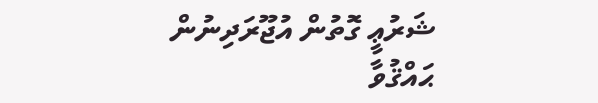ޝަރުޢީ ގޮތުން އުޖޫރަދިނުން ޙައްޤުވާ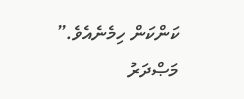ކަންކަން ހިމެނެއެވެ.”
މަޞްދަރު